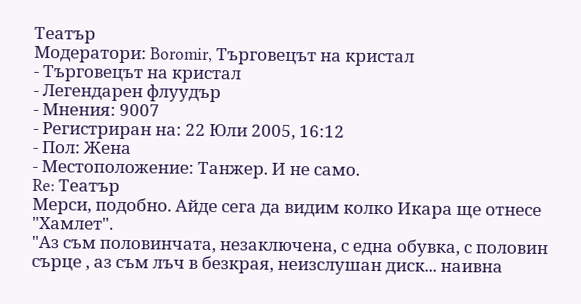Театър
Модератори: Boromir, Търговецът на кристал
- Търговецът на кристал
- Легендарен флуудър
- Мнения: 9007
- Регистриран на: 22 Юли 2005, 16:12
- Пол: Жена
- Местоположение: Танжер. И не само.
Re: Театър
Мерси, подобно. Айде сега да видим колко Икара ще отнесе "Хамлет".
"Аз съм половинчата, незаключена, с една обувка, с половин сърце , аз съм лъч в безкрая, неизслушан диск... наивна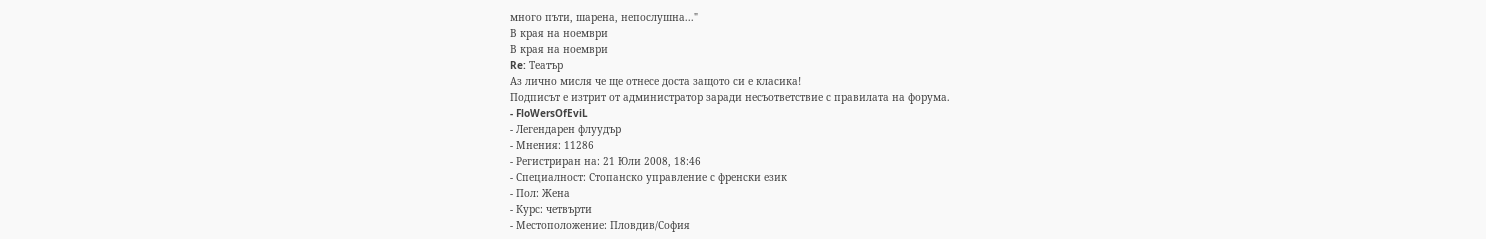много пъти, шарена, непослушна..."
В края на ноември
В края на ноември
Re: Театър
Аз лично мисля че ще отнесе доста защото си е класика!
Подписът е изтрит от администратор заради несъответствие с правилата на форума.
- FloWersOfEviL
- Легендарен флуудър
- Мнения: 11286
- Регистриран на: 21 Юли 2008, 18:46
- Специалност: Стопанско управление с френски език
- Пол: Жена
- Курс: четвърти
- Местоположение: Пловдив/София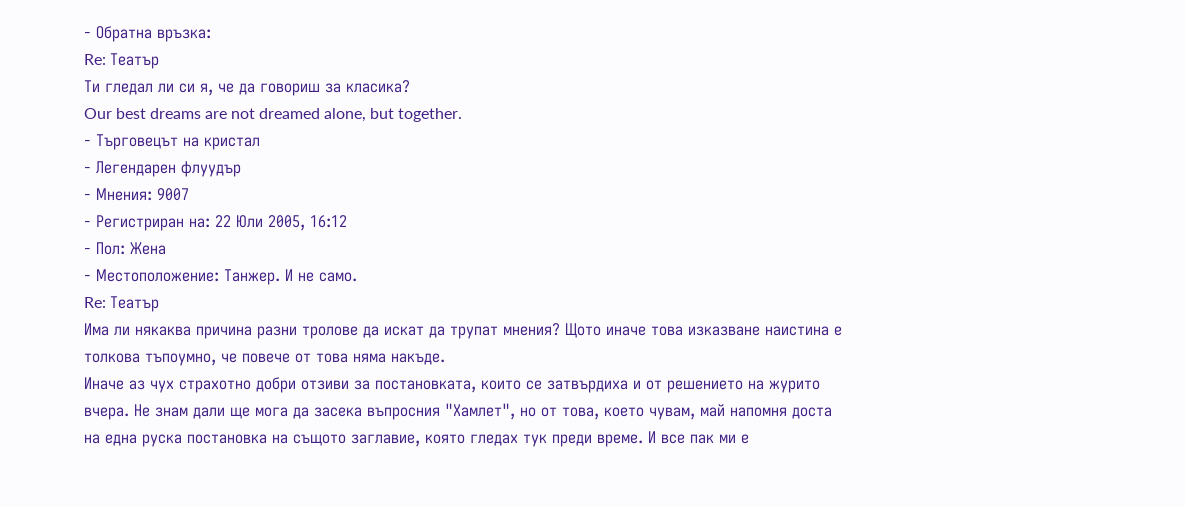- Обратна връзка:
Re: Театър
Ти гледал ли си я, че да говориш за класика?
Our best dreams are not dreamed alone, but together.
- Търговецът на кристал
- Легендарен флуудър
- Мнения: 9007
- Регистриран на: 22 Юли 2005, 16:12
- Пол: Жена
- Местоположение: Танжер. И не само.
Re: Театър
Има ли някаква причина разни тролове да искат да трупат мнения? Щото иначе това изказване наистина е толкова тъпоумно, че повече от това няма накъде.
Иначе аз чух страхотно добри отзиви за постановката, които се затвърдиха и от решението на журито вчера. Не знам дали ще мога да засека въпросния "Хамлет", но от това, което чувам, май напомня доста на една руска постановка на същото заглавие, която гледах тук преди време. И все пак ми е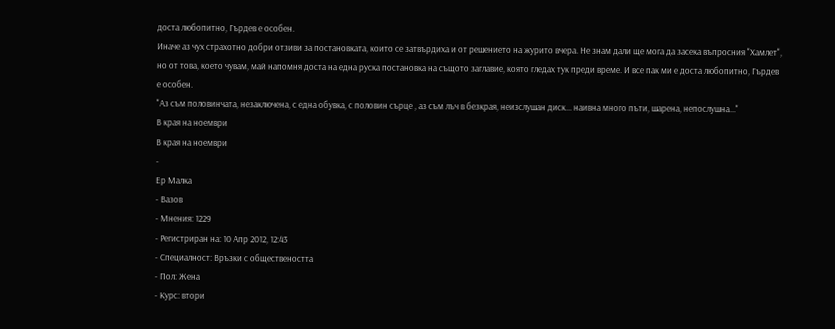доста любопитно, Гърдев е особен.
Иначе аз чух страхотно добри отзиви за постановката, които се затвърдиха и от решението на журито вчера. Не знам дали ще мога да засека въпросния "Хамлет", но от това, което чувам, май напомня доста на една руска постановка на същото заглавие, която гледах тук преди време. И все пак ми е доста любопитно, Гърдев е особен.
"Аз съм половинчата, незаключена, с една обувка, с половин сърце , аз съм лъч в безкрая, неизслушан диск... наивна много пъти, шарена, непослушна..."
В края на ноември
В края на ноември
-
Ер Малка
- Вазов
- Мнения: 1229
- Регистриран на: 10 Апр 2012, 12:43
- Специалност: Връзки с обществеността
- Пол: Жена
- Курс: втори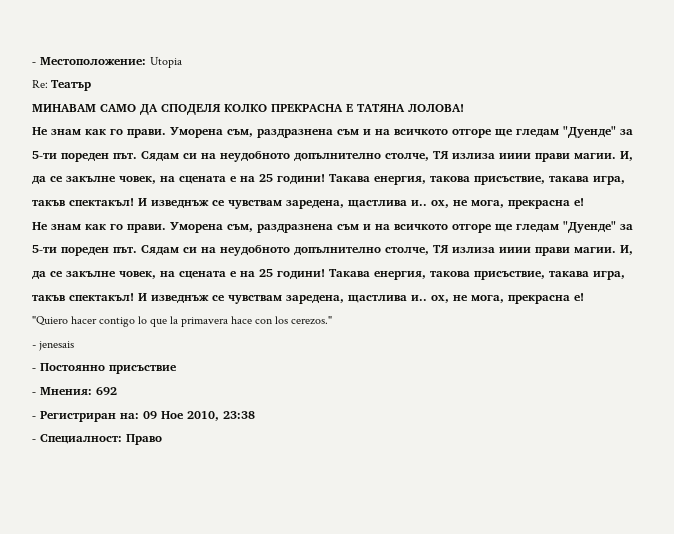- Местоположение: Utopia
Re: Театър
МИНАВАМ САМО ДА СПОДЕЛЯ КОЛКО ПРЕКРАСНА Е ТАТЯНА ЛОЛОВА!
Не знам как го прави. Уморена съм, раздразнена съм и на всичкото отгоре ще гледам "Дуенде" за 5-ти пореден път. Сядам си на неудобното допълнително столче, ТЯ излиза ииии прави магии. И, да се закълне човек, на сцената е на 25 години! Такава енергия, такова присъствие, такава игра, такъв спектакъл! И изведнъж се чувствам заредена, щастлива и.. ох, не мога, прекрасна е!
Не знам как го прави. Уморена съм, раздразнена съм и на всичкото отгоре ще гледам "Дуенде" за 5-ти пореден път. Сядам си на неудобното допълнително столче, ТЯ излиза ииии прави магии. И, да се закълне човек, на сцената е на 25 години! Такава енергия, такова присъствие, такава игра, такъв спектакъл! И изведнъж се чувствам заредена, щастлива и.. ох, не мога, прекрасна е!
"Quiero hacer contigo lo que la primavera hace con los cerezos."
- jenesais
- Постоянно присъствие
- Мнения: 692
- Регистриран на: 09 Ное 2010, 23:38
- Специалност: Право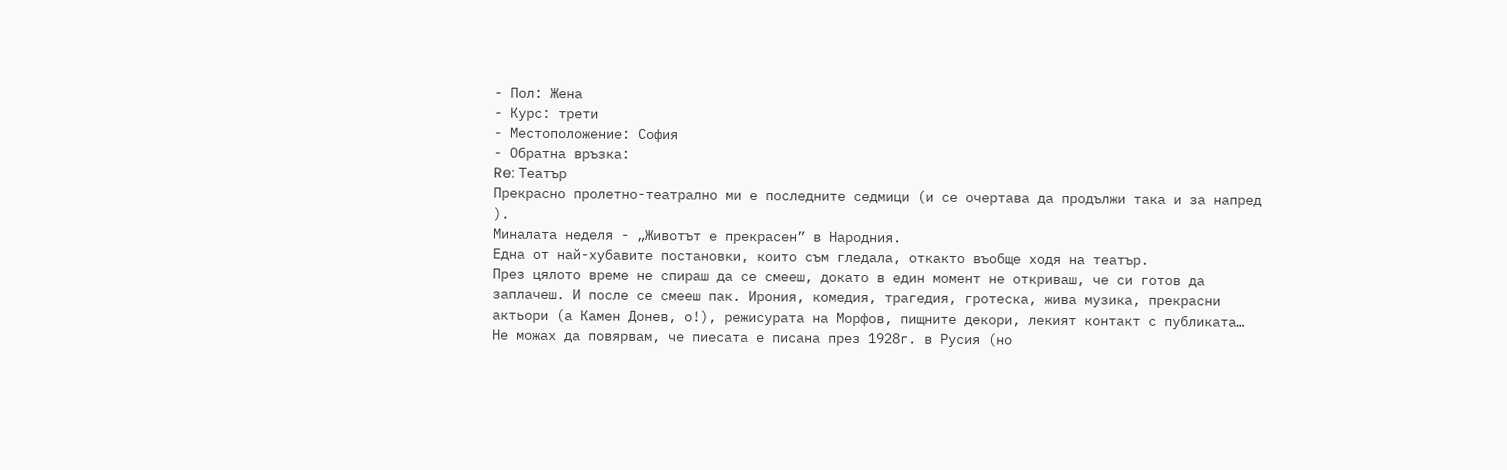- Пол: Жена
- Курс: трети
- Местоположение: София
- Обратна връзка:
Re: Театър
Прекрасно пролетно-театрално ми е последните седмици (и се очертава да продължи така и за напред
).
Миналата неделя - „Животът е прекрасен” в Народния.
Една от най-хубавите постановки, които съм гледала, откакто въобще ходя на театър.
През цялото време не спираш да се смееш, докато в един момент не откриваш, че си готов да заплачеш. И после се смееш пак. Ирония, комедия, трагедия, гротеска, жива музика, прекрасни актьори (а Камен Донев, о!), режисурата на Морфов, пищните декори, лекият контакт с публиката…
Не можах да повярвам, че пиесата е писана през 1928г. в Русия (но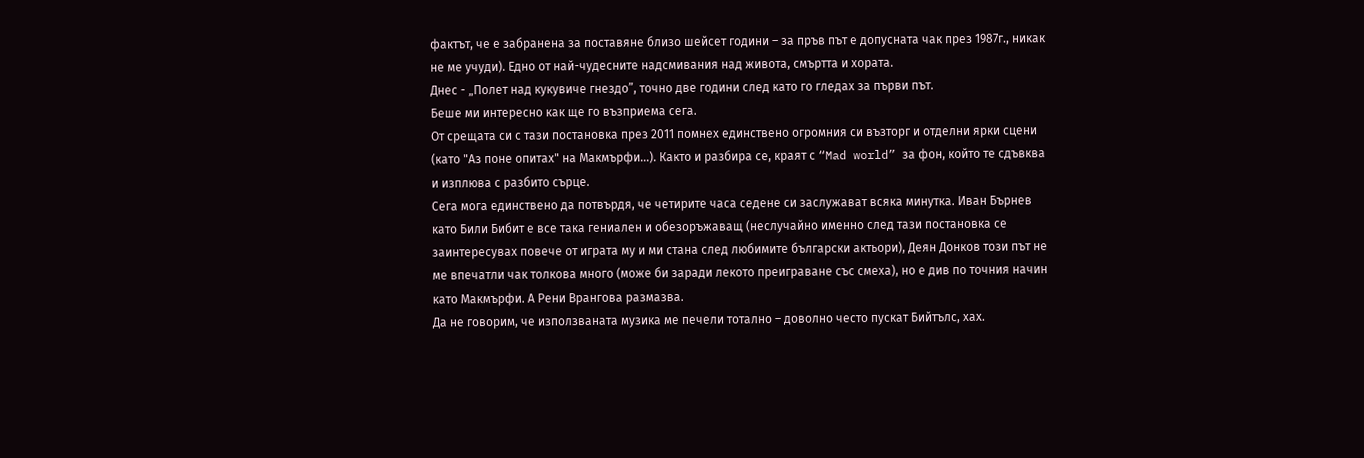фактът, че е забранена за поставяне близо шейсет години – за пръв път е допусната чак през 1987г., никак не ме учуди). Едно от най-чудесните надсмивания над живота, смъртта и хората.
Днес - „Полет над кукувиче гнездо”, точно две години след като го гледах за първи път.
Беше ми интересно как ще го възприема сега.
От срещата си с тази постановка през 2011 помнех единствено огромния си възторг и отделни ярки сцени (като "Аз поне опитах" на Макмърфи...). Както и разбира се, краят с “Mad world” за фон, който те сдъвква и изплюва с разбито сърце.
Сега мога единствено да потвърдя, че четирите часа седене си заслужават всяка минутка. Иван Бърнев като Били Бибит е все така гениален и обезоръжаващ (неслучайно именно след тази постановка се заинтересувах повече от играта му и ми стана след любимите български актьори), Деян Донков този път не ме впечатли чак толкова много (може би заради лекото преиграване със смеха), но е див по точния начин като Макмърфи. А Рени Врангова размазва.
Да не говорим, че използваната музика ме печели тотално – доволно често пускат Бийтълс, хах.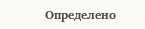Определено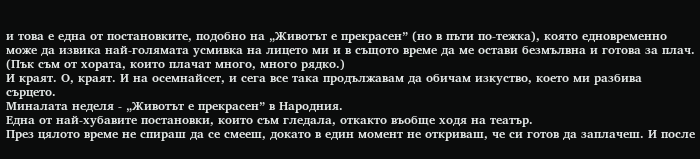и това е една от постановките, подобно на „Животът е прекрасен” (но в пъти по-тежка), която едновременно може да извика най-голямата усмивка на лицето ми и в същото време да ме остави безмълвна и готова за плач. (Пък съм от хората, които плачат много, много рядко.)
И краят. О, краят. И на осемнайсет, и сега все така продължавам да обичам изкуство, което ми разбива сърцето.
Миналата неделя - „Животът е прекрасен” в Народния.
Една от най-хубавите постановки, които съм гледала, откакто въобще ходя на театър.
През цялото време не спираш да се смееш, докато в един момент не откриваш, че си готов да заплачеш. И после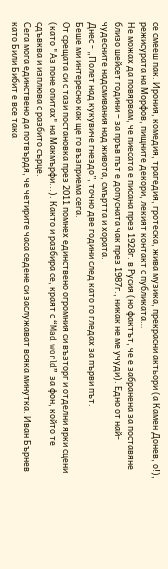се смееш пак. Ирония, комедия, трагедия, гротеска, жива музика, прекрасни актьори (а Камен Донев, о!), режисурата на Морфов, пищните декори, лекият контакт с публиката…
Не можах да повярвам, че пиесата е писана през 1928г. в Русия (но фактът, че е забранена за поставяне близо шейсет години – за пръв път е допусната чак през 1987г., никак не ме учуди). Едно от най-чудесните надсмивания над живота, смъртта и хората.
Днес - „Полет над кукувиче гнездо”, точно две години след като го гледах за първи път.
Беше ми интересно как ще го възприема сега.
От срещата си с тази постановка през 2011 помнех единствено огромния си възторг и отделни ярки сцени (като "Аз поне опитах" на Макмърфи...). Както и разбира се, краят с “Mad world” за фон, който те сдъвква и изплюва с разбито сърце.
Сега мога единствено да потвърдя, че четирите часа седене си заслужават всяка минутка. Иван Бърнев като Били Бибит е все така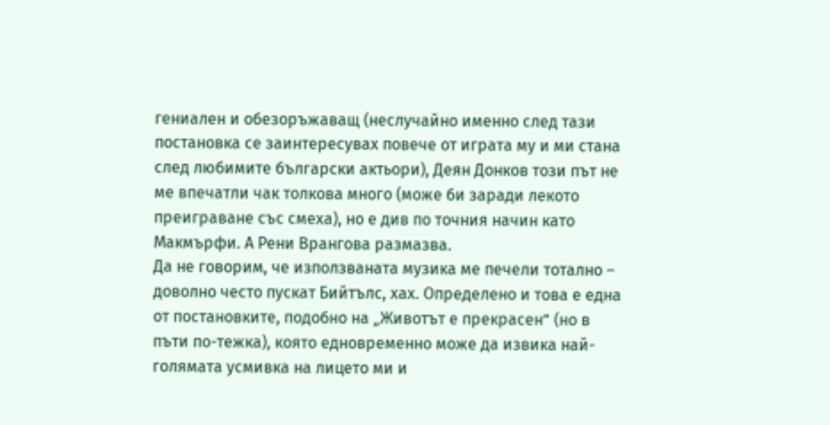гениален и обезоръжаващ (неслучайно именно след тази постановка се заинтересувах повече от играта му и ми стана след любимите български актьори), Деян Донков този път не ме впечатли чак толкова много (може би заради лекото преиграване със смеха), но е див по точния начин като Макмърфи. А Рени Врангова размазва.
Да не говорим, че използваната музика ме печели тотално – доволно често пускат Бийтълс, хах. Определено и това е една от постановките, подобно на „Животът е прекрасен” (но в пъти по-тежка), която едновременно може да извика най-голямата усмивка на лицето ми и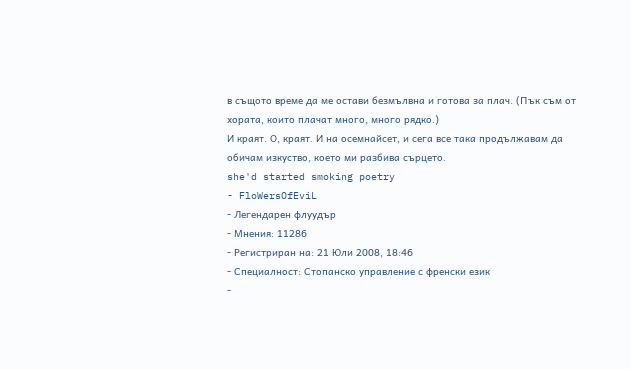в същото време да ме остави безмълвна и готова за плач. (Пък съм от хората, които плачат много, много рядко.)
И краят. О, краят. И на осемнайсет, и сега все така продължавам да обичам изкуство, което ми разбива сърцето.
she'd started smoking poetry
- FloWersOfEviL
- Легендарен флуудър
- Мнения: 11286
- Регистриран на: 21 Юли 2008, 18:46
- Специалност: Стопанско управление с френски език
-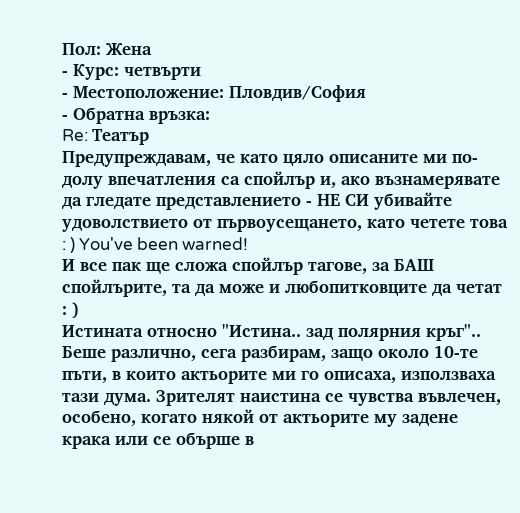Пол: Жена
- Курс: четвърти
- Местоположение: Пловдив/София
- Обратна връзка:
Re: Театър
Предупреждавам, че като цяло описаните ми по-долу впечатления са спойлър и, ако възнамерявате да гледате представлението - НЕ СИ убивайте удоволствието от първоусещането, като четете това : ) You've been warned!
И все пак ще сложа спойлър тагове, за БАШ спойлърите, та да може и любопитковците да четат : )
Истината относно "Истина.. зад полярния кръг"..
Беше различно, сега разбирам, защо около 10-те пъти, в които актьорите ми го описаха, използваха тази дума. Зрителят наистина се чувства въвлечен, особено, когато някой от актьорите му задене крака или се обърше в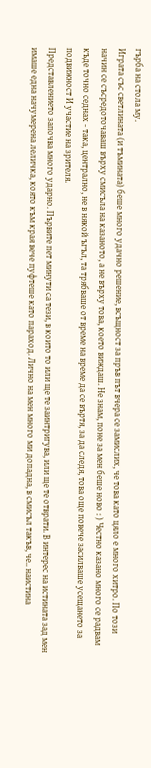гърба на стола му.
Играта със светлината (и тъмината) беше много удачно решение, всъщност за пръв път вчера се замислих, че това като цяло е много хитро. По този начин се съсредоточаваш върху смисъла на казаното, а не върху това, което виждаш. Не знам, поне за мен беше ново : ) Честно казано много се радвам къде точно седнах - така, централно, не в някой ъгъл, та трябваше от време на време да се въртя, за да следя, това още повече засилваше усещането за подвижност И участие на зрителя.
Представлението започва много ударно. Първите пет минути са тези, в които то или ще те заинтригува, или ще те отврати. В интерес на истината зад мен имаше една начумерена леличка, която към края вече пуфтеше като параход. Лично на мен много ми допадна, в смисъл такъв, че.. наистина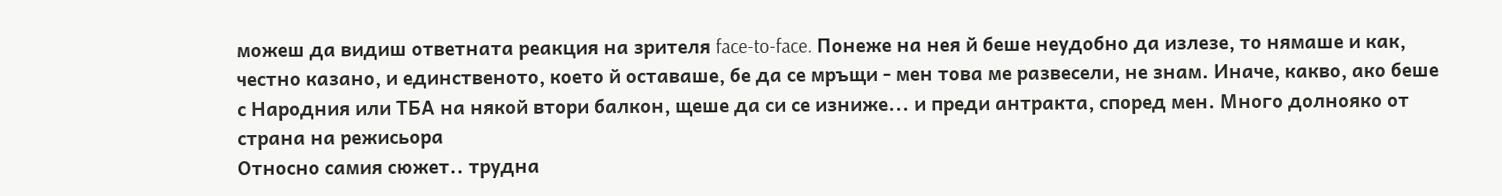можеш да видиш ответната реакция на зрителя face-to-face. Понеже на нея й беше неудобно да излезе, то нямаше и как, честно казано, и единственото, което й оставаше, бе да се мръщи - мен това ме развесели, не знам. Иначе, какво, ако беше с Народния или ТБА на някой втори балкон, щеше да си се изниже... и преди антракта, според мен. Много долнояко от страна на режисьора
Относно самия сюжет.. трудна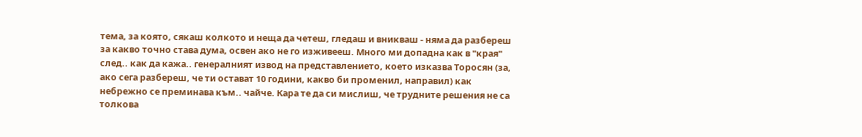тема, за която, сякаш колкото и неща да четеш, гледаш и вникваш - няма да разбереш за какво точно става дума, освен ако не го изживееш. Много ми допадна как в "края" след.. как да кажа.. генералният извод на представлението, което изказва Торосян (за, ако сега разбереш, че ти остават 10 години, какво би променил, направил) как небрежно се преминава към.. чайче. Кара те да си мислиш, че трудните решения не са толкова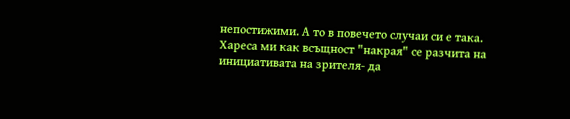непостижими. А то в повечето случаи си е така. Хареса ми как всъщност "накрая" се разчита на инициативата нa зрителя- да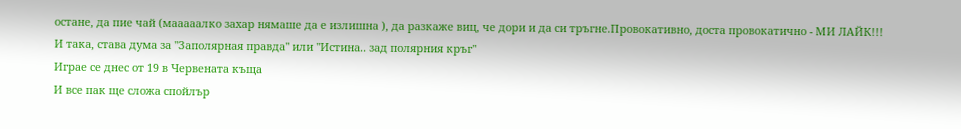остане, да пие чай (мааааалко захар нямаше да е излишна ), да разкаже виц, че дори и да си тръгне.Провокативно, доста провокатично - МИ ЛАЙК!!!
И така, става дума за "Заполярная правда" или "Истина.. зад полярния кръг"
Играе се днес от 19 в Червената къща
И все пак ще сложа спойлър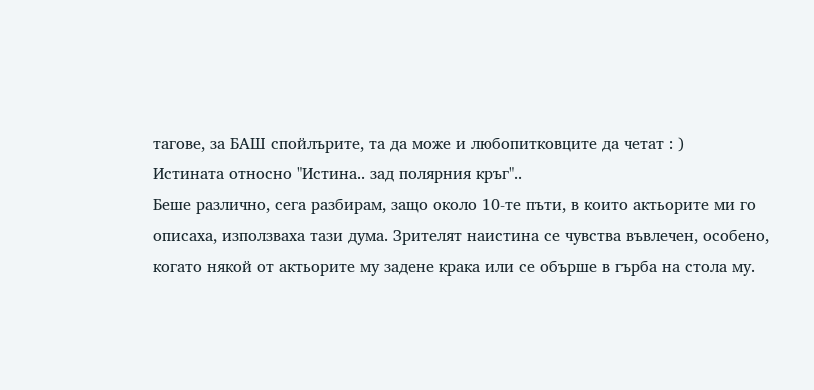тагове, за БАШ спойлърите, та да може и любопитковците да четат : )
Истината относно "Истина.. зад полярния кръг"..
Беше различно, сега разбирам, защо около 10-те пъти, в които актьорите ми го описаха, използваха тази дума. Зрителят наистина се чувства въвлечен, особено, когато някой от актьорите му задене крака или се обърше в гърба на стола му.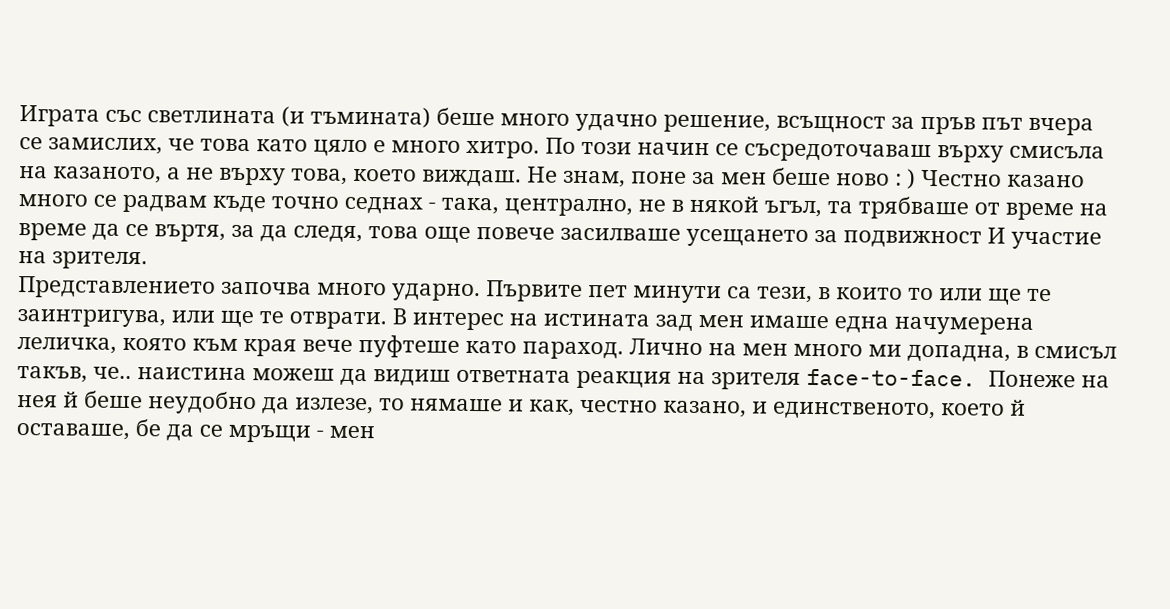Играта със светлината (и тъмината) беше много удачно решение, всъщност за пръв път вчера се замислих, че това като цяло е много хитро. По този начин се съсредоточаваш върху смисъла на казаното, а не върху това, което виждаш. Не знам, поне за мен беше ново : ) Честно казано много се радвам къде точно седнах - така, централно, не в някой ъгъл, та трябваше от време на време да се въртя, за да следя, това още повече засилваше усещането за подвижност И участие на зрителя.
Представлението започва много ударно. Първите пет минути са тези, в които то или ще те заинтригува, или ще те отврати. В интерес на истината зад мен имаше една начумерена леличка, която към края вече пуфтеше като параход. Лично на мен много ми допадна, в смисъл такъв, че.. наистина можеш да видиш ответната реакция на зрителя face-to-face. Понеже на нея й беше неудобно да излезе, то нямаше и как, честно казано, и единственото, което й оставаше, бе да се мръщи - мен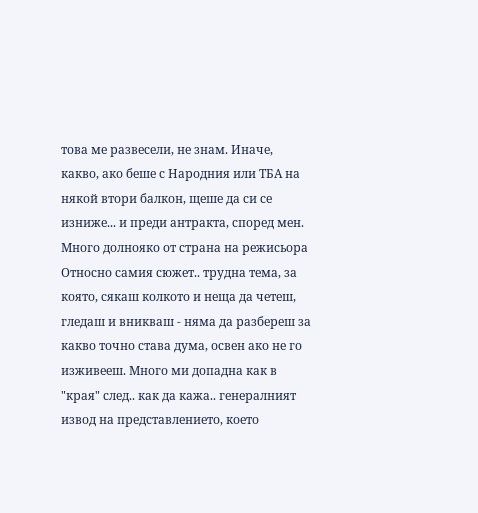това ме развесели, не знам. Иначе, какво, ако беше с Народния или ТБА на някой втори балкон, щеше да си се изниже... и преди антракта, според мен. Много долнояко от страна на режисьора
Относно самия сюжет.. трудна тема, за която, сякаш колкото и неща да четеш, гледаш и вникваш - няма да разбереш за какво точно става дума, освен ако не го изживееш. Много ми допадна как в "края" след.. как да кажа.. генералният извод на представлението, което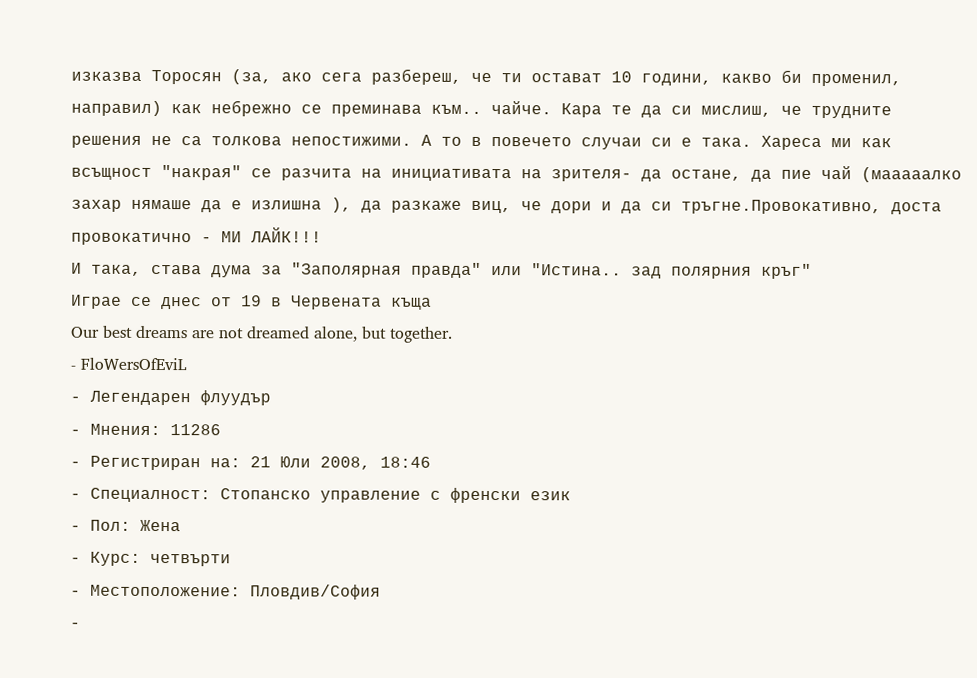изказва Торосян (за, ако сега разбереш, че ти остават 10 години, какво би променил, направил) как небрежно се преминава към.. чайче. Кара те да си мислиш, че трудните решения не са толкова непостижими. А то в повечето случаи си е така. Хареса ми как всъщност "накрая" се разчита на инициативата нa зрителя- да остане, да пие чай (мааааалко захар нямаше да е излишна ), да разкаже виц, че дори и да си тръгне.Провокативно, доста провокатично - МИ ЛАЙК!!!
И така, става дума за "Заполярная правда" или "Истина.. зад полярния кръг"
Играе се днес от 19 в Червената къща
Our best dreams are not dreamed alone, but together.
- FloWersOfEviL
- Легендарен флуудър
- Мнения: 11286
- Регистриран на: 21 Юли 2008, 18:46
- Специалност: Стопанско управление с френски език
- Пол: Жена
- Курс: четвърти
- Местоположение: Пловдив/София
-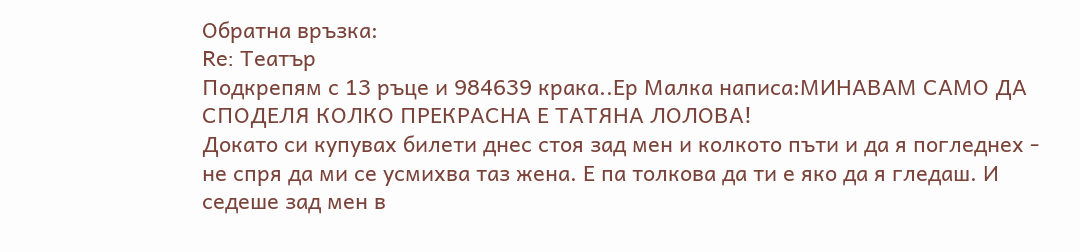Обратна връзка:
Re: Театър
Подкрепям с 13 ръце и 984639 крака..Ер Малка написа:МИНАВАМ САМО ДА СПОДЕЛЯ КОЛКО ПРЕКРАСНА Е ТАТЯНА ЛОЛОВА!
Докато си купувах билети днес стоя зад мен и колкото пъти и да я погледнех - не спря да ми се усмихва таз жена. Е па толкова да ти е яко да я гледаш. И седеше зад мен в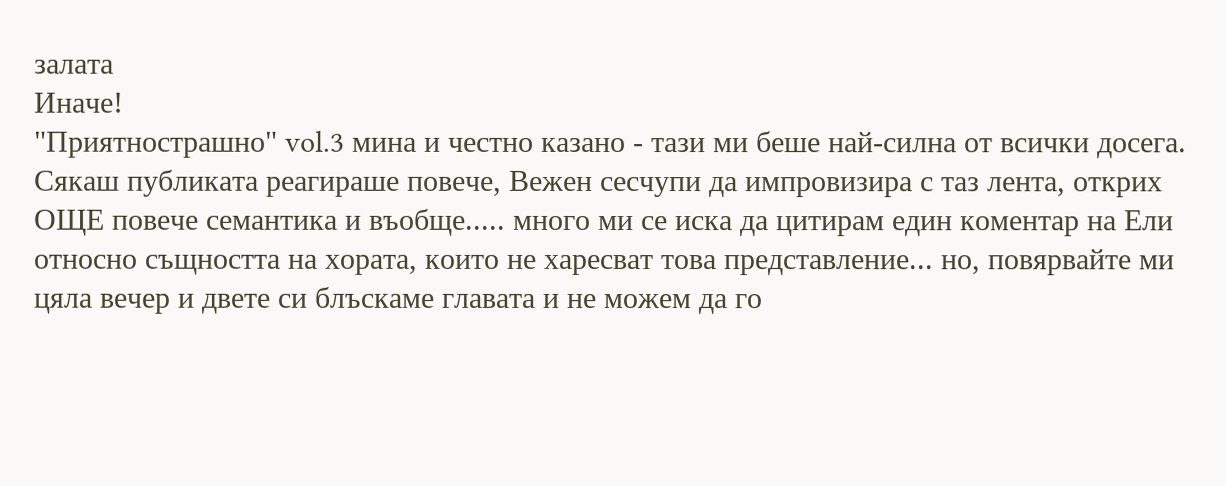залата
Иначе!
"Приятнострашно" vol.3 мина и честно казано - тази ми беше най-силна от всички досега. Сякаш публиката реагираше повече, Вежен сесчупи да импровизира с таз лента, открих ОЩЕ повече семантика и въобще..... много ми се иска да цитирам един коментар на Ели относно същността на хората, които не харесват това представление... но, повярвайте ми цяла вечер и двете си блъскаме главата и не можем да го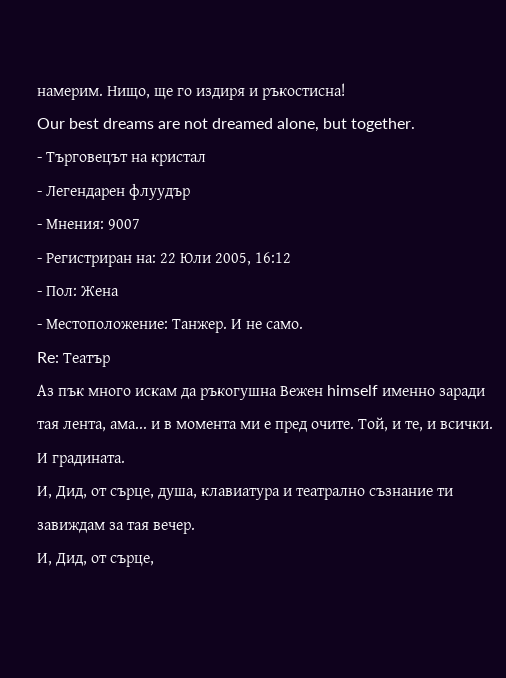намерим. Нищо, ще го издиря и ръкостисна!
Our best dreams are not dreamed alone, but together.
- Търговецът на кристал
- Легендарен флуудър
- Мнения: 9007
- Регистриран на: 22 Юли 2005, 16:12
- Пол: Жена
- Местоположение: Танжер. И не само.
Re: Театър
Аз пък много искам да ръкогушна Вежен himself именно заради тая лента, ама... и в момента ми е пред очите. Той, и те, и всички. И градината.
И, Дид, от сърце, душа, клавиатура и театрално съзнание ти завиждам за тая вечер.
И, Дид, от сърце,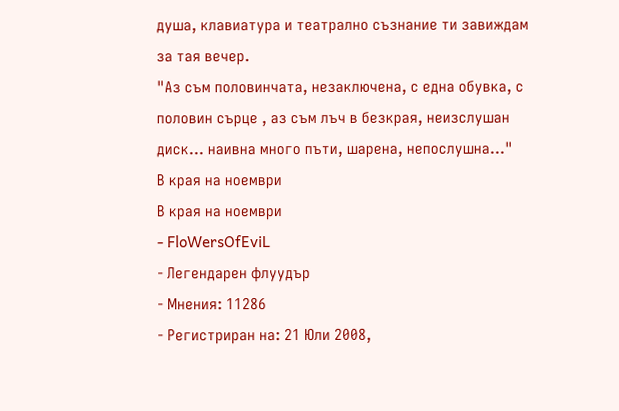душа, клавиатура и театрално съзнание ти завиждам за тая вечер.
"Аз съм половинчата, незаключена, с една обувка, с половин сърце , аз съм лъч в безкрая, неизслушан диск... наивна много пъти, шарена, непослушна..."
В края на ноември
В края на ноември
- FloWersOfEviL
- Легендарен флуудър
- Мнения: 11286
- Регистриран на: 21 Юли 2008,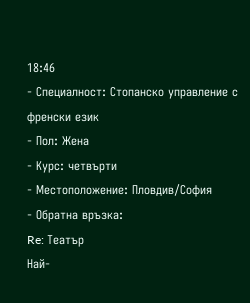18:46
- Специалност: Стопанско управление с френски език
- Пол: Жена
- Курс: четвърти
- Местоположение: Пловдив/София
- Обратна връзка:
Re: Театър
Най-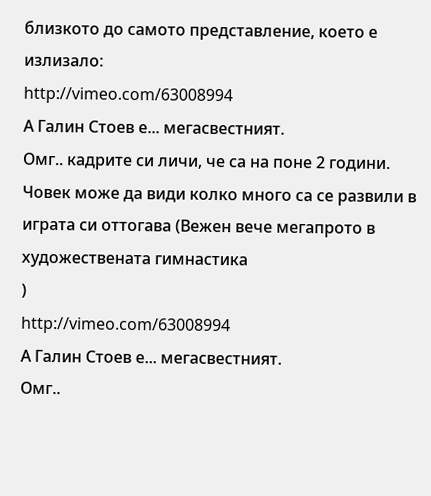близкото до самото представление, което е излизало:
http://vimeo.com/63008994
А Галин Стоев е... мегасвестният.
Омг.. кадрите си личи, че са на поне 2 години. Човек може да види колко много са се развили в играта си оттогава (Вежен вече мегапрото в художествената гимнастика
)
http://vimeo.com/63008994
А Галин Стоев е... мегасвестният.
Омг..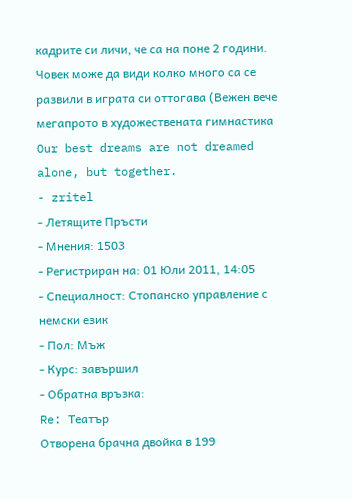кадрите си личи, че са на поне 2 години. Човек може да види колко много са се развили в играта си оттогава (Вежен вече мегапрото в художествената гимнастика
Our best dreams are not dreamed alone, but together.
- zritel
- Летящите Пръсти
- Мнения: 1503
- Регистриран на: 01 Юли 2011, 14:05
- Специалност: Стопанско управление с немски език
- Пол: Мъж
- Курс: завършил
- Обратна връзка:
Re: Театър
Отворена брачна двойка в 199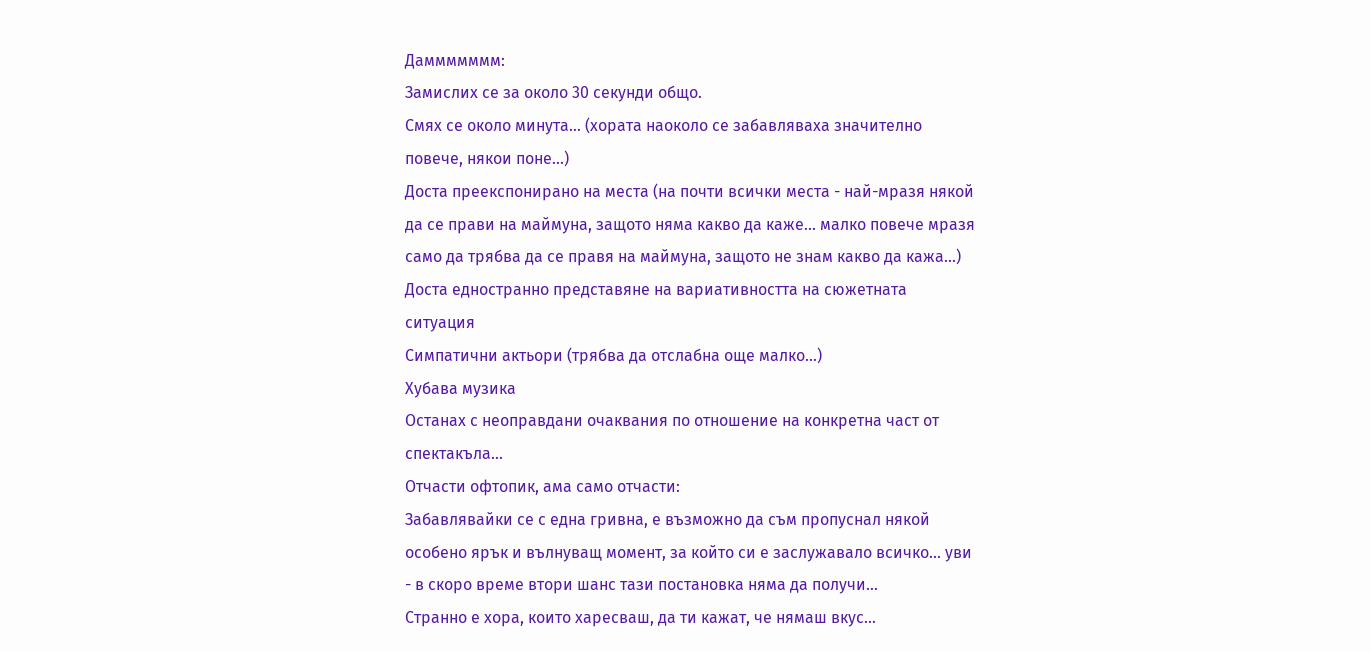Даммммммм:
Замислих се за около 30 секунди общо.
Смях се около минута... (хората наоколо се забавляваха значително повече, някои поне...)
Доста преекспонирано на места (на почти всички места - най-мразя някой да се прави на маймуна, защото няма какво да каже... малко повече мразя само да трябва да се правя на маймуна, защото не знам какво да кажа...)
Доста едностранно представяне на вариативността на сюжетната ситуация
Симпатични актьори (трябва да отслабна още малко...)
Хубава музика
Останах с неоправдани очаквания по отношение на конкретна част от спектакъла...
Отчасти офтопик, ама само отчасти:
Забавлявайки се с една гривна, е възможно да съм пропуснал някой особено ярък и вълнуващ момент, за който си е заслужавало всичко... уви - в скоро време втори шанс тази постановка няма да получи...
Странно е хора, които харесваш, да ти кажат, че нямаш вкус...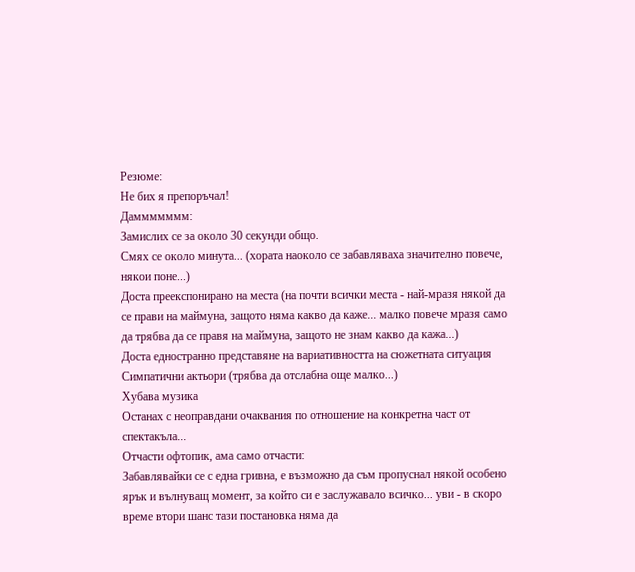Резюме:
Не бих я препоръчал!
Даммммммм:
Замислих се за около 30 секунди общо.
Смях се около минута... (хората наоколо се забавляваха значително повече, някои поне...)
Доста преекспонирано на места (на почти всички места - най-мразя някой да се прави на маймуна, защото няма какво да каже... малко повече мразя само да трябва да се правя на маймуна, защото не знам какво да кажа...)
Доста едностранно представяне на вариативността на сюжетната ситуация
Симпатични актьори (трябва да отслабна още малко...)
Хубава музика
Останах с неоправдани очаквания по отношение на конкретна част от спектакъла...
Отчасти офтопик, ама само отчасти:
Забавлявайки се с една гривна, е възможно да съм пропуснал някой особено ярък и вълнуващ момент, за който си е заслужавало всичко... уви - в скоро време втори шанс тази постановка няма да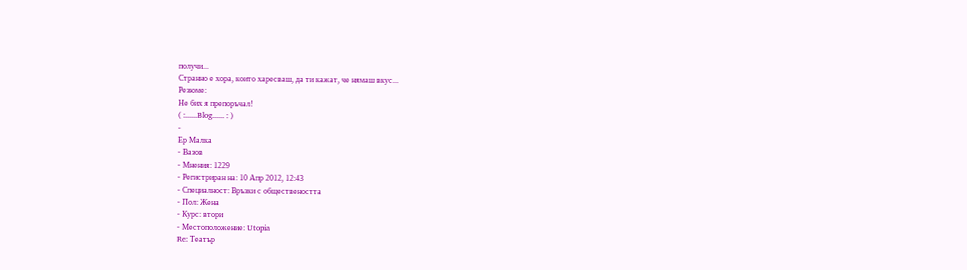получи...
Странно е хора, които харесваш, да ти кажат, че нямаш вкус...
Резюме:
Не бих я препоръчал!
( :......Blog...... : )
-
Ер Малка
- Вазов
- Мнения: 1229
- Регистриран на: 10 Апр 2012, 12:43
- Специалност: Връзки с обществеността
- Пол: Жена
- Курс: втори
- Местоположение: Utopia
Re: Театър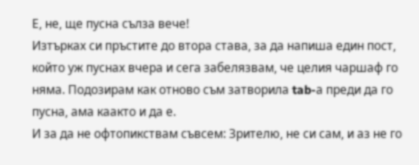Е, не, ще пусна сълза вече!
Изтърках си пръстите до втора става, за да напиша един пост, който уж пуснах вчера и сега забелязвам, че целия чаршаф го няма. Подозирам как отново съм затворила tab-а преди да го пусна, ама каакто и да е.
И за да не офтопикствам съвсем: Зрителю, не си сам, и аз не го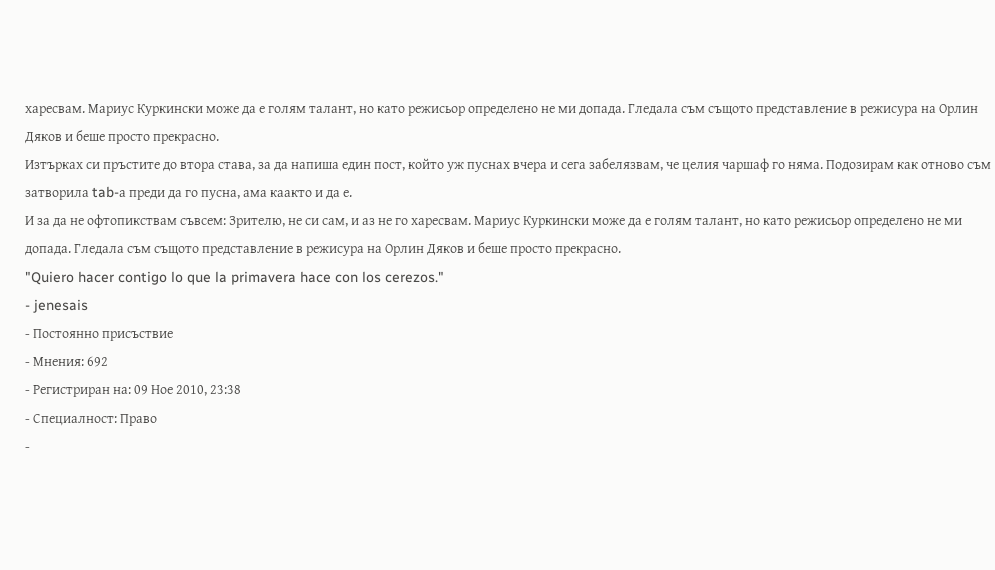харесвам. Мариус Куркински може да е голям талант, но като режисьор определено не ми допада. Гледала съм същото представление в режисура на Орлин Дяков и беше просто прекрасно.
Изтърках си пръстите до втора става, за да напиша един пост, който уж пуснах вчера и сега забелязвам, че целия чаршаф го няма. Подозирам как отново съм затворила tab-а преди да го пусна, ама каакто и да е.
И за да не офтопикствам съвсем: Зрителю, не си сам, и аз не го харесвам. Мариус Куркински може да е голям талант, но като режисьор определено не ми допада. Гледала съм същото представление в режисура на Орлин Дяков и беше просто прекрасно.
"Quiero hacer contigo lo que la primavera hace con los cerezos."
- jenesais
- Постоянно присъствие
- Мнения: 692
- Регистриран на: 09 Ное 2010, 23:38
- Специалност: Право
-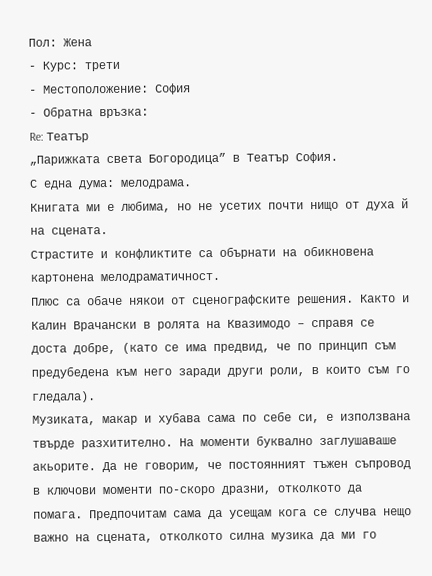Пол: Жена
- Курс: трети
- Местоположение: София
- Обратна връзка:
Re: Театър
„Парижката света Богородица” в Театър София.
С една дума: мелодрама.
Книгата ми е любима, но не усетих почти нищо от духа й на сцената.
Страстите и конфликтите са обърнати на обикновена картонена мелодраматичност.
Плюс са обаче някои от сценографските решения. Както и Калин Врачански в ролята на Квазимодо – справя се доста добре, (като се има предвид, че по принцип съм предубедена към него заради други роли, в които съм го гледала).
Музиката, макар и хубава сама по себе си, е използвана твърде разхитително. На моменти буквално заглушаваше акьорите. Да не говорим, че постоянният тъжен съпровод в ключови моменти по-скоро дразни, отколкото да помага. Предпочитам сама да усещам кога се случва нещо важно на сцената, отколкото силна музика да ми го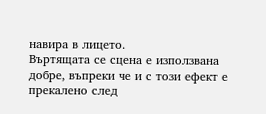навира в лицето.
Въртящата се сцена е използвана добре, въпреки че и с този ефект е прекалено след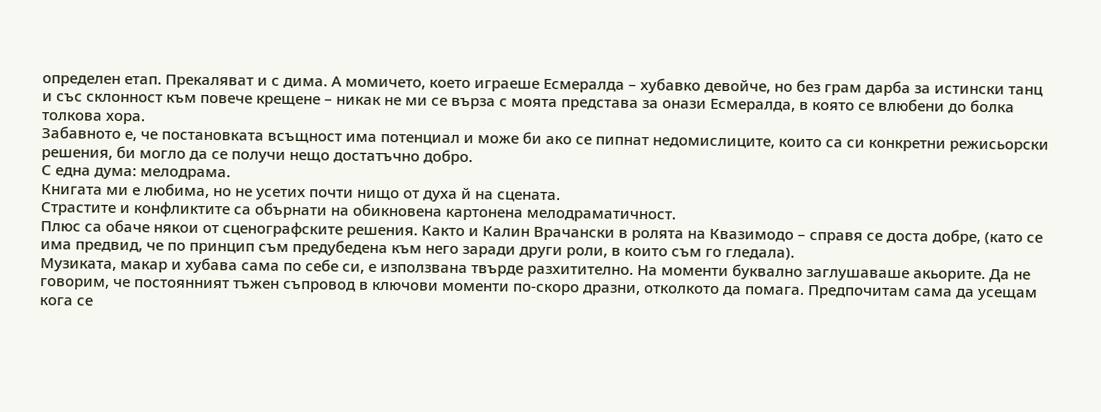определен етап. Прекаляват и с дима. А момичето, което играеше Есмералда – хубавко девойче, но без грам дарба за истински танц и със склонност към повече крещене – никак не ми се върза с моята представа за онази Есмералда, в която се влюбени до болка толкова хора.
Забавното е, че постановката всъщност има потенциал и може би ако се пипнат недомислиците, които са си конкретни режисьорски решения, би могло да се получи нещо достатъчно добро.
С една дума: мелодрама.
Книгата ми е любима, но не усетих почти нищо от духа й на сцената.
Страстите и конфликтите са обърнати на обикновена картонена мелодраматичност.
Плюс са обаче някои от сценографските решения. Както и Калин Врачански в ролята на Квазимодо – справя се доста добре, (като се има предвид, че по принцип съм предубедена към него заради други роли, в които съм го гледала).
Музиката, макар и хубава сама по себе си, е използвана твърде разхитително. На моменти буквално заглушаваше акьорите. Да не говорим, че постоянният тъжен съпровод в ключови моменти по-скоро дразни, отколкото да помага. Предпочитам сама да усещам кога се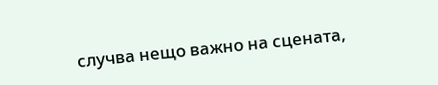случва нещо важно на сцената,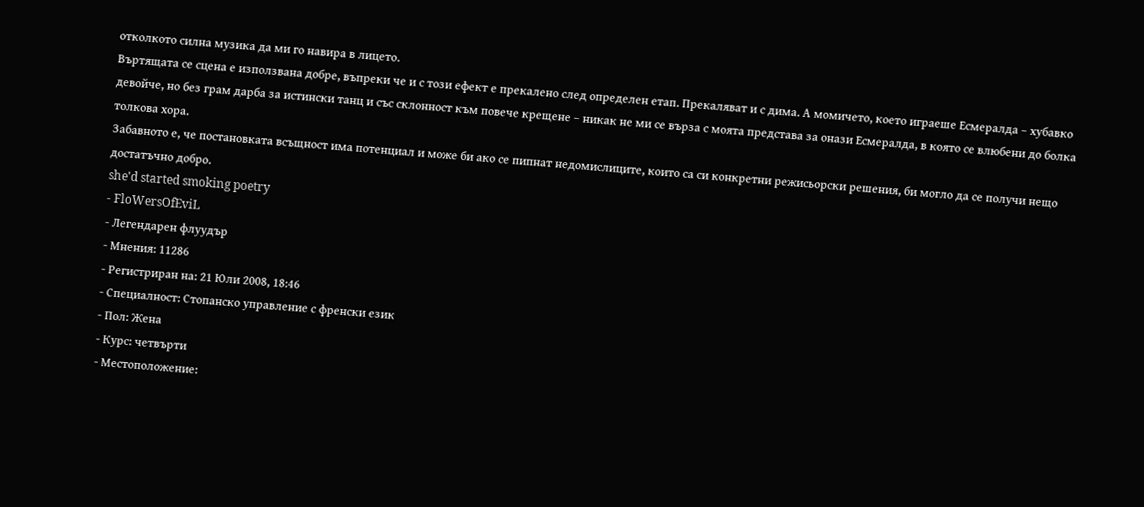отколкото силна музика да ми го навира в лицето.
Въртящата се сцена е използвана добре, въпреки че и с този ефект е прекалено след определен етап. Прекаляват и с дима. А момичето, което играеше Есмералда – хубавко девойче, но без грам дарба за истински танц и със склонност към повече крещене – никак не ми се върза с моята представа за онази Есмералда, в която се влюбени до болка толкова хора.
Забавното е, че постановката всъщност има потенциал и може би ако се пипнат недомислиците, които са си конкретни режисьорски решения, би могло да се получи нещо достатъчно добро.
she'd started smoking poetry
- FloWersOfEviL
- Легендарен флуудър
- Мнения: 11286
- Регистриран на: 21 Юли 2008, 18:46
- Специалност: Стопанско управление с френски език
- Пол: Жена
- Курс: четвърти
- Местоположение: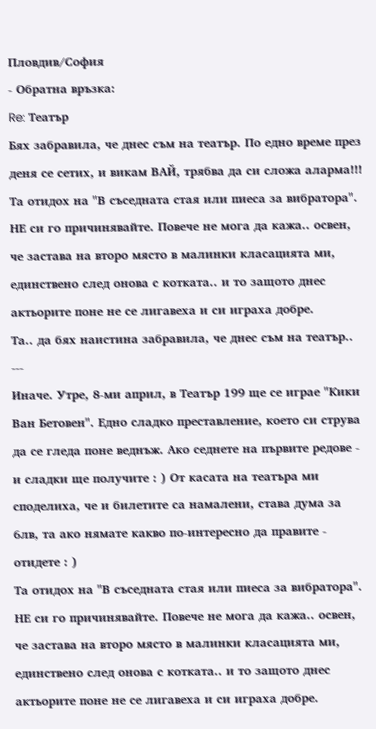Пловдив/София
- Обратна връзка:
Re: Театър
Бях забравила, че днес съм на театър. По едно време през деня се сетих, и викам ВАЙ, трябва да си сложа аларма!!!
Та отидох на "В съседната стая или пиеса за вибратора". НЕ си го причинявайте. Повече не мога да кажа.. освен, че застава на второ място в малинки класацията ми, единствено след онова с котката.. и то защото днес актьорите поне не се лигавеха и си играха добре.
Та.. да бях наистина забравила, че днес съм на театър..
---
Иначе. Утре, 8-ми април, в Театър 199 ще се играе "Кики Ван Бетовен". Едно сладко преставление, което си струва да се гледа поне веднъж. Ако седнете на първите редове - и сладки ще получите : ) От касата на театъра ми споделиха, че и билетите са намалени, става дума за 6лв, та ако нямате какво по-интересно да правите - отидете : )
Та отидох на "В съседната стая или пиеса за вибратора". НЕ си го причинявайте. Повече не мога да кажа.. освен, че застава на второ място в малинки класацията ми, единствено след онова с котката.. и то защото днес актьорите поне не се лигавеха и си играха добре.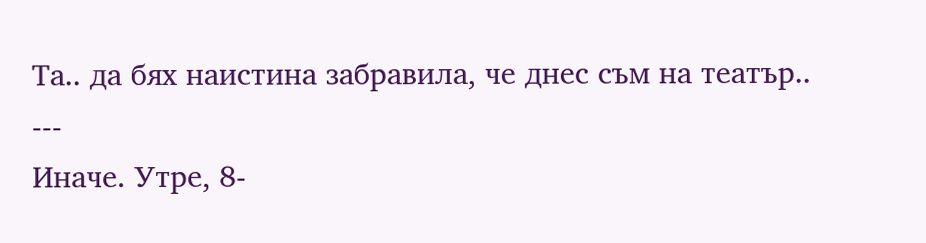Та.. да бях наистина забравила, че днес съм на театър..
---
Иначе. Утре, 8-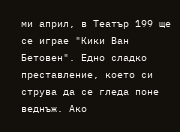ми април, в Театър 199 ще се играе "Кики Ван Бетовен". Едно сладко преставление, което си струва да се гледа поне веднъж. Ако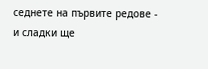седнете на първите редове - и сладки ще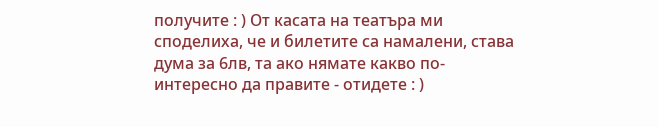получите : ) От касата на театъра ми споделиха, че и билетите са намалени, става дума за 6лв, та ако нямате какво по-интересно да правите - отидете : )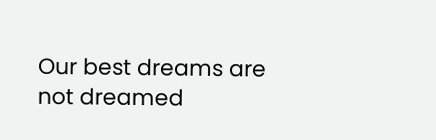Our best dreams are not dreamed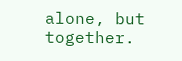alone, but together.